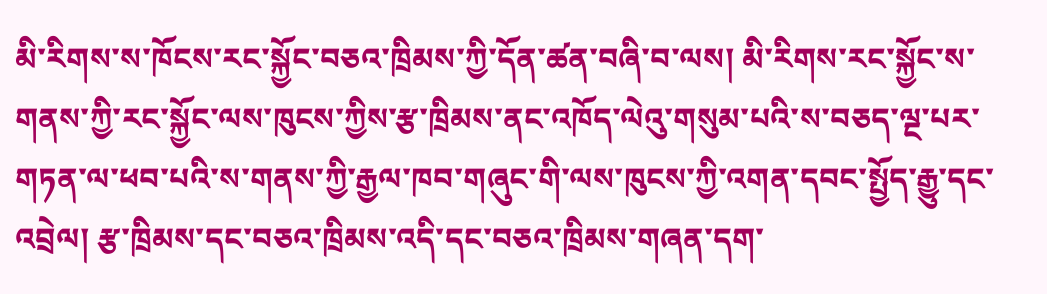མི་རིགས་ས་ཁོངས་རང་སྐྱོང་བཅའ་ཁྲིམས་ཀྱི་དོན་ཚན་བཞི་བ་ལས། མི་རིགས་རང་སྐྱོང་ས་གནས་ཀྱི་རང་སྐྱོང་ལས་ཁུངས་ཀྱིས་རྩ་ཁྲིམས་ནང་འཁོད་ལེའུ་གསུམ་པའི་ས་བཅད་ལྔ་པར་གཏན་ལ་ཕབ་པའི་ས་གནས་ཀྱི་རྒྱལ་ཁབ་གཞུང་གི་ལས་ཁུངས་ཀྱི་འགན་དབང་སྤྱོད་རྒྱུ་དང་འབྲེལ། རྩ་ཁྲིམས་དང་བཅའ་ཁྲིམས་འདི་དང་བཅའ་ཁྲིམས་གཞན་དག་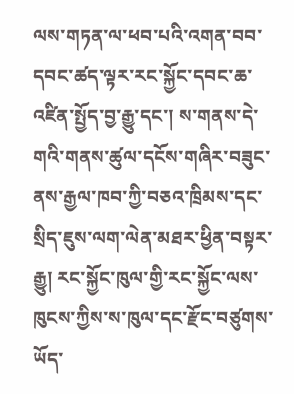ལས་གཏན་ལ་ཕབ་པའི་འགན་བབ་དབང་ཚད་ལྟར་རང་སྐྱོང་དབང་ཆ་འཛིན་སྤྱོད་བྱ་རྒྱུ་དང་། ས་གནས་དེ་གའི་གནས་ཚུལ་དངོས་གཞིར་བཟུང་ནས་རྒྱལ་ཁབ་ཀྱི་བཅའ་ཁྲིམས་དང་སྲིད་ཇུས་ལག་ལེན་མཐར་ཕྱིན་བསྟར་རྒྱུ། རང་སྐྱོང་ཁུལ་གྱི་རང་སྐྱོང་ལས་ཁུངས་ཀྱིས་ས་ཁུལ་དང་རྫོང་བཙུགས་ཡོད་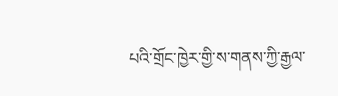པའི་གྲོང་ཁྱེར་གྱི་ས་གནས་ཀྱི་རྒྱལ་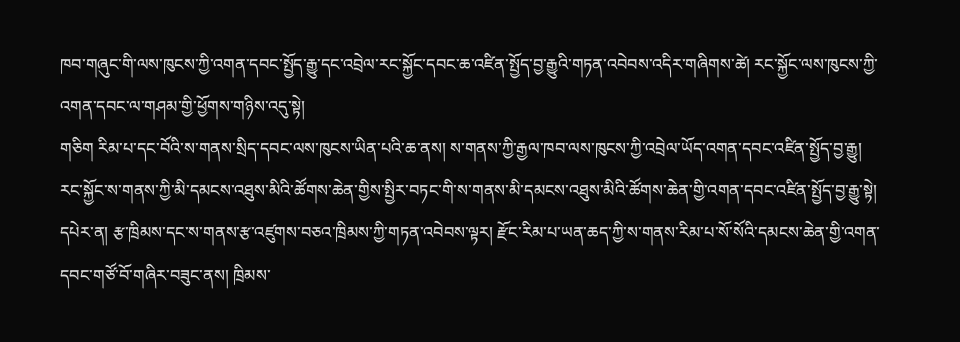ཁབ་གཞུང་གི་ལས་ཁུངས་ཀྱི་འགན་དབང་སྤྱོད་རྒྱུ་དང་འབྲེལ་རང་སྐྱོང་དབང་ཆ་འཛིན་སྤྱོད་བྱ་རྒྱུའི་གཏན་འབེབས་འདིར་གཞིགས་ཚེ། རང་སྐྱོང་ལས་ཁུངས་ཀྱི་འགན་དབང་ལ་གཤམ་གྱི་ཕྱོགས་གཉིས་འདུ་སྟེ།
གཅིག རིམ་པ་དང་བོའི་ས་གནས་སྲིད་དབང་ལས་ཁུངས་ཡིན་པའི་ཆ་ནས། ས་གནས་ཀྱི་རྒྱལ་ཁབ་ལས་ཁུངས་ཀྱི་འབྲེལ་ཡོད་འགན་དབང་འཛིན་སྤྱོད་བྱ་རྒྱུ། རང་སྐྱོང་ས་གནས་ཀྱི་མི་དམངས་འཐུས་མིའི་ཚོགས་ཆེན་གྱིས་སྤྱིར་བཏང་གི་ས་གནས་མི་དམངས་འཐུས་མིའི་ཚོགས་ཆེན་གྱི་འགན་དབང་འཛིན་སྤྱོད་བྱ་རྒྱུ་སྟེ། དཔེར་ན། རྩ་ཁྲིམས་དང་ས་གནས་རྩ་འཛུགས་བཅའ་ཁྲིམས་ཀྱི་གཏན་འབེབས་ལྟར། རྫོང་རིམ་པ་ཡན་ཆད་ཀྱི་ས་གནས་རིམ་པ་སོ་སོའི་དམངས་ཆེན་གྱི་འགན་དབང་གཙོ་བོ་གཞིར་བཟུང་ནས། ཁྲིམས་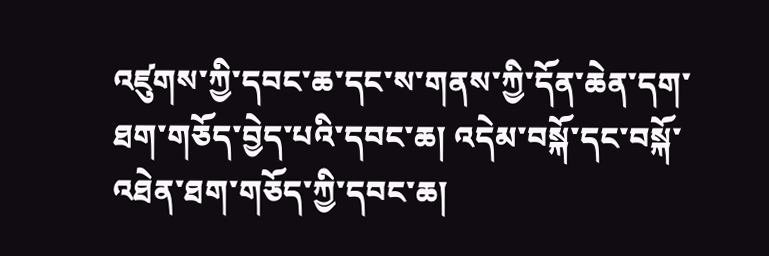འཛུགས་ཀྱི་དབང་ཆ་དང་ས་གནས་ཀྱི་དོན་ཆེན་དག་ཐག་གཅོད་བྱེད་པའི་དབང་ཆ། འདེམ་བསྐོ་དང་བསྐོ་འཐེན་ཐག་གཅོད་ཀྱི་དབང་ཆ།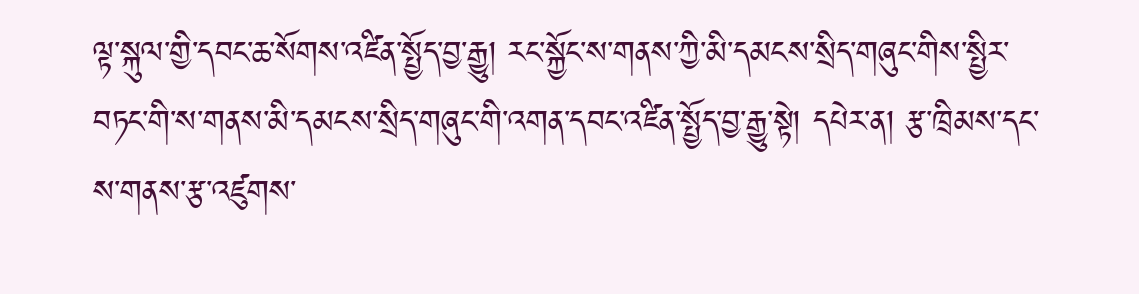ལྟ་སྐུལ་གྱི་དབང་ཆ་སོགས་འཛིན་སྤྱོད་བྱ་རྒྱུ། རང་སྐྱོང་ས་གནས་ཀྱི་མི་དམངས་སྲིད་གཞུང་གིས་སྤྱིར་བཏང་གི་ས་གནས་མི་དམངས་སྲིད་གཞུང་གི་འགན་དབང་འཛིན་སྤྱོད་བྱ་རྒྱུ་སྟེ། དཔེར་ན། རྩ་ཁྲིམས་དང་ས་གནས་རྩ་འཛུགས་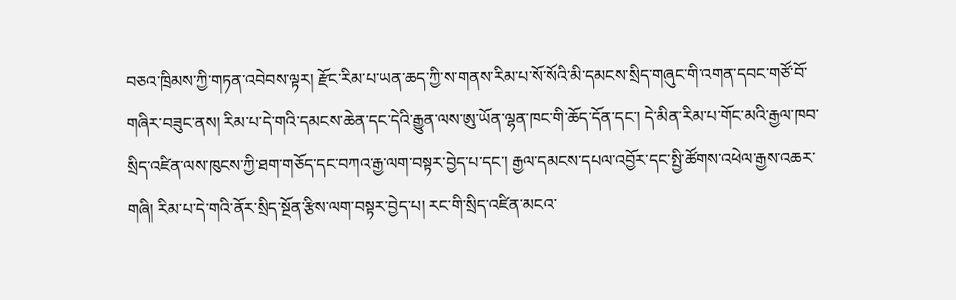བཅའ་ཁྲིམས་ཀྱི་གཏན་འབེབས་ལྟར། རྫོང་རིམ་པ་ཡན་ཆད་ཀྱི་ས་གནས་རིམ་པ་སོ་སོའི་མི་དམངས་སྲིད་གཞུང་གི་འགན་དབང་གཙོ་བོ་གཞིར་བཟུང་ནས། རིམ་པ་དེ་གའི་དམངས་ཆེན་དང་དེའི་རྒྱུན་ལས་ཨུ་ཡོན་ལྷན་ཁང་གི་ཆོད་དོན་དང་། དེ་མིན་རིམ་པ་གོང་མའི་རྒྱལ་ཁབ་སྲིད་འཛིན་ལས་ཁུངས་ཀྱི་ཐག་གཅོད་དང་བཀའ་རྒྱ་ལག་བསྟར་བྱེད་པ་དང་། རྒྱལ་དམངས་དཔལ་འབྱོར་དང་སྤྱི་ཚོགས་འཕེལ་རྒྱས་འཆར་གཞི། རིམ་པ་དེ་གའི་ནོར་སྲིད་སྔོན་རྩིས་ལག་བསྟར་བྱེད་པ། རང་གི་སྲིད་འཛིན་མངའ་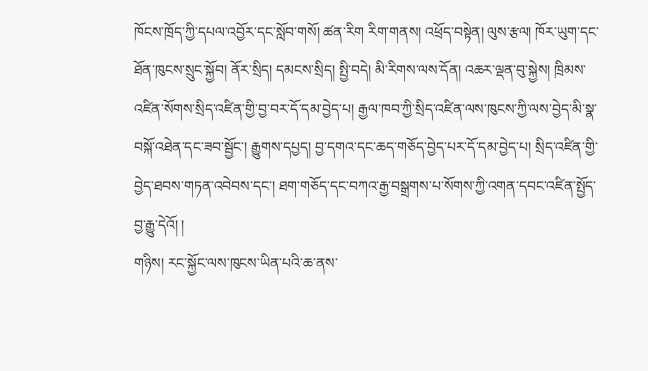ཁོངས་ཁྲོད་ཀྱི་དཔལ་འབྱོར་དང་སློབ་གསོ། ཚན་རིག རིག་གནས། འཕྲོད་བསྟེན། ལུས་རྩལ། ཁོར་ཡུག་དང་ཐོན་ཁུངས་སྲུང་སྐྱོབ། ནོར་སྲིད། དམངས་སྲིད། སྤྱི་བདེ། མི་རིགས་ལས་དོན། འཆར་ལྡན་བུ་སྐྱེས། ཁྲིམས་འཛིན་སོགས་སྲིད་འཛིན་གྱི་བྱ་བར་དོ་དམ་བྱེད་པ། རྒྱལ་ཁབ་ཀྱི་སྲིད་འཛིན་ལས་ཁུངས་ཀྱི་ལས་བྱེད་མི་སྣ་བསྐོ་འཐེན་དང་ཟབ་སྦྱོང་། རྒྱུགས་དཔྱད། བྱ་དགའ་དང་ཆད་གཅོད་བྱེད་པར་དོ་དམ་བྱེད་པ། སྲིད་འཛིན་གྱི་བྱེད་ཐབས་གཏན་འབེབས་དང་། ཐག་གཅོད་དང་བཀའ་རྒྱ་བསྒྲགས་པ་སོགས་ཀྱི་འགན་དབང་འཛིན་སྤྱོད་བྱ་རྒྱུ་དེའོ། །
གཉིས། རང་སྐྱོང་ལས་ཁུངས་ཡིན་པའི་ཆ་ནས་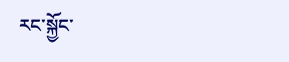རང་སྐྱོང་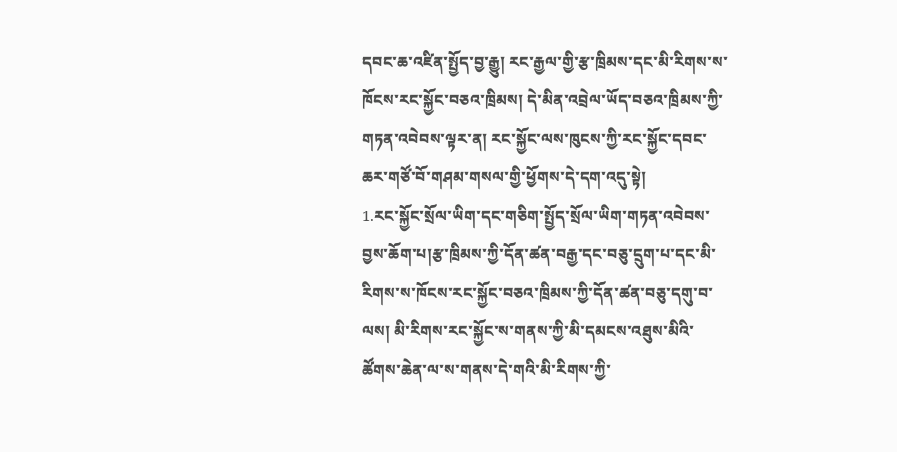དབང་ཆ་འཛིན་སྤྱོད་བྱ་རྒྱུ། རང་རྒྱལ་གྱི་རྩ་ཁྲིམས་དང་མི་རིགས་ས་ཁོངས་རང་སྐྱོང་བཅའ་ཁྲིམས། དེ་མིན་འབྲེལ་ཡོད་བཅའ་ཁྲིམས་ཀྱི་གཏན་འབེབས་ལྟར་ན། རང་སྐྱོང་ལས་ཁུངས་ཀྱི་རང་སྐྱོང་དབང་ཆར་གཙོ་བོ་གཤམ་གསལ་གྱི་ཕྱོགས་དེ་དག་འདུ་སྟེ།
1.རང་སྐྱོང་སྲོལ་ཡིག་དང་གཅིག་སྤྱོད་སྲོལ་ཡིག་གཏན་འབེབས་བྱས་ཆོག་པ།རྩ་ཁྲིམས་ཀྱི་དོན་ཚན་བརྒྱ་དང་བཅུ་དྲུག་པ་དང་མི་རིགས་ས་ཁོངས་རང་སྐྱོང་བཅའ་ཁྲིམས་ཀྱི་དོན་ཚན་བཅུ་དགུ་བ་ལས། མི་རིགས་རང་སྐྱོང་ས་གནས་ཀྱི་མི་དམངས་འཐུས་མིའི་ཚོགས་ཆེན་ལ་ས་གནས་དེ་གའི་མི་རིགས་ཀྱི་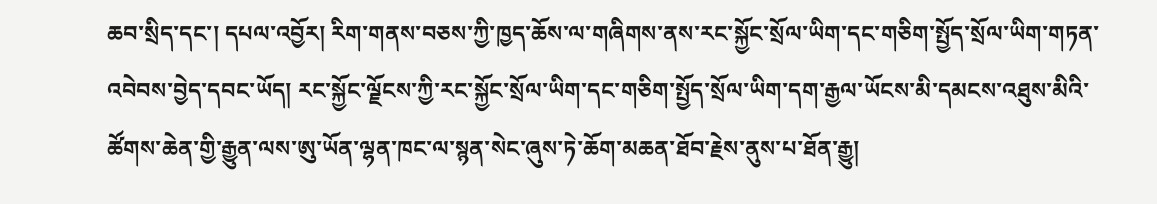ཆབ་སྲིད་དང་། དཔལ་འབྱོར། རིག་གནས་བཅས་ཀྱི་ཁྱད་ཆོས་ལ་གཞིགས་ནས་རང་སྐྱོང་སྲོལ་ཡིག་དང་གཅིག་སྤྱོད་སྲོལ་ཡིག་གཏན་འབེབས་བྱེད་དབང་ཡོད། རང་སྐྱོང་ལྗོངས་ཀྱི་རང་སྐྱོང་སྲོལ་ཡིག་དང་གཅིག་སྤྱོད་སྲོལ་ཡིག་དག་རྒྱལ་ཡོངས་མི་དམངས་འཐུས་མིའི་ཚོགས་ཆེན་གྱི་རྒྱུན་ལས་ཨུ་ཡོན་ལྷན་ཁང་ལ་སྙན་སེང་ཞུས་ཏེ་ཆོག་མཆན་ཐོབ་རྗེས་ནུས་པ་ཐོན་རྒྱུ།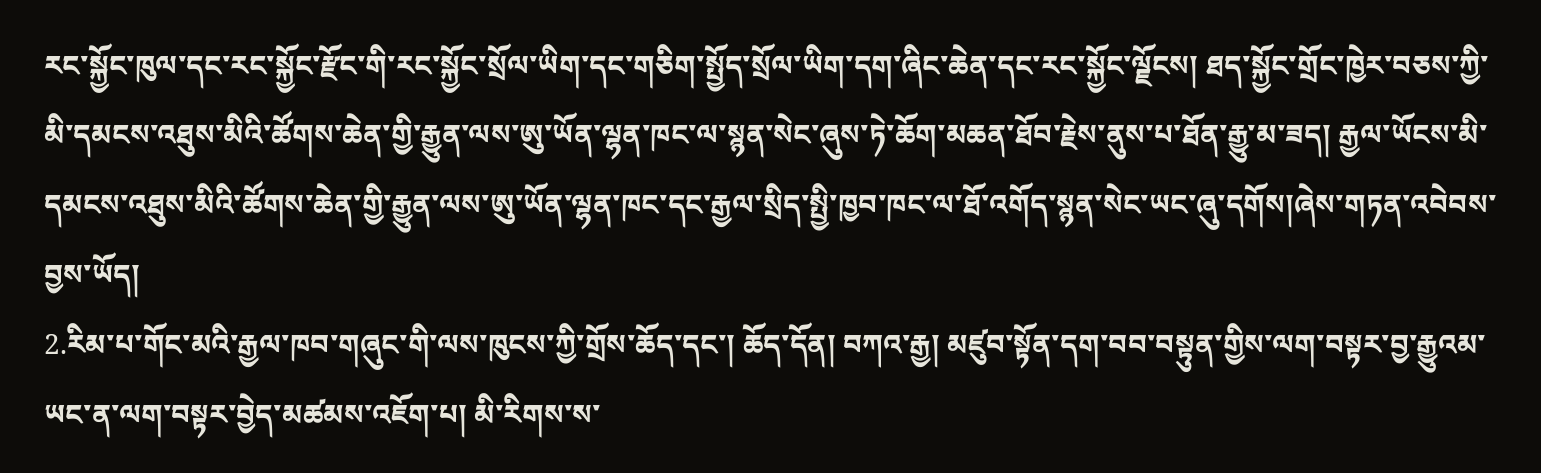རང་སྐྱོང་ཁུལ་དང་རང་སྐྱོང་རྫོང་གི་རང་སྐྱོང་སྲོལ་ཡིག་དང་གཅིག་སྤྱོད་སྲོལ་ཡིག་དག་ཞིང་ཆེན་དང་རང་སྐྱོང་ལྗོངས། ཐད་སྐྱོང་གྲོང་ཁྱེར་བཅས་ཀྱི་མི་དམངས་འཐུས་མིའི་ཚོགས་ཆེན་གྱི་རྒྱུན་ལས་ཨུ་ཡོན་ལྷན་ཁང་ལ་སྙན་སེང་ཞུས་ཏེ་ཆོག་མཆན་ཐོབ་རྗེས་ནུས་པ་ཐོན་རྒྱུ་མ་ཟད། རྒྱལ་ཡོངས་མི་དམངས་འཐུས་མིའི་ཚོགས་ཆེན་གྱི་རྒྱུན་ལས་ཨུ་ཡོན་ལྷན་ཁང་དང་རྒྱལ་སྲིད་སྤྱི་ཁྱབ་ཁང་ལ་ཐོ་འགོད་སྙན་སེང་ཡང་ཞུ་དགོས།ཞེས་གཏན་འབེབས་བྱས་ཡོད།
2.རིམ་པ་གོང་མའི་རྒྱལ་ཁབ་གཞུང་གི་ལས་ཁུངས་ཀྱི་གྲོས་ཆོད་དང་། ཆོད་དོན། བཀའ་རྒྱ། མཛུབ་སྟོན་དག་བབ་བསྟུན་གྱིས་ལག་བསྟར་བྱ་རྒྱུའམ་ཡང་ན་ལག་བསྟར་བྱེད་མཚམས་འཇོག་པ། མི་རིགས་ས་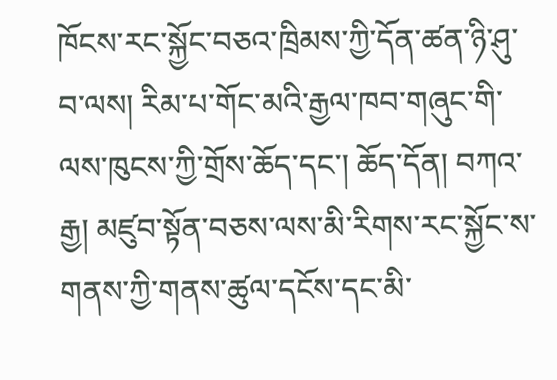ཁོངས་རང་སྐྱོང་བཅའ་ཁྲིམས་ཀྱི་དོན་ཚན་ཉི་ཤུ་བ་ལས། རིམ་པ་གོང་མའི་རྒྱལ་ཁབ་གཞུང་གི་ལས་ཁུངས་ཀྱི་གྲོས་ཆོད་དང་། ཆོད་དོན། བཀའ་རྒྱ། མཛུབ་སྟོན་བཅས་ལས་མི་རིགས་རང་སྐྱོང་ས་གནས་ཀྱི་གནས་ཚུལ་དངོས་དང་མི་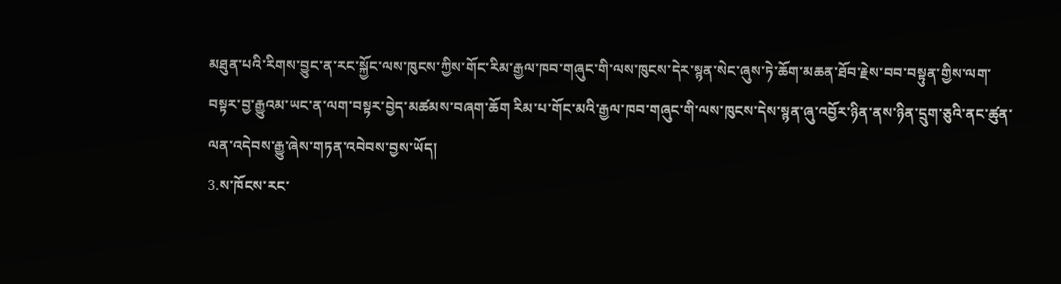མཐུན་པའི་རིགས་བྱུང་ན་རང་སྐྱོང་ལས་ཁུངས་ཀྱིས་གོང་རིམ་རྒྱལ་ཁབ་གཞུང་གི་ལས་ཁུངས་དེར་སྙན་སེང་ཞུས་ཏེ་ཆོག་མཆན་ཐོབ་རྗེས་བབ་བསྟུན་གྱིས་ལག་བསྟར་བྱ་རྒྱུའམ་ཡང་ན་ལག་བསྟར་བྱེད་མཚམས་བཞག་ཆོག རིམ་པ་གོང་མའི་རྒྱལ་ཁབ་གཞུང་གི་ལས་ཁུངས་དེས་སྙན་ཞུ་འབྱོར་ཉིན་ནས་ཉིན་དྲུག་ཅུའི་ནང་ཚུན་ལན་འདེབས་རྒྱུ་ཞེས་གཏན་འབེབས་བྱས་ཡོད།
3.ས་ཁོངས་རང་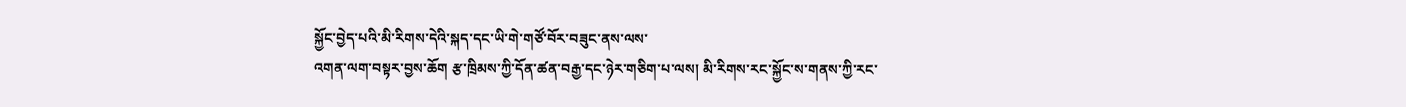སྐྱོང་བྱེད་པའི་མི་རིགས་དེའི་སྐད་དང་ཡི་གེ་གཙོ་བོར་བཟུང་ནས་ལས་
འགན་ལག་བསྟར་བྱས་ཆོག རྩ་ཁྲིམས་ཀྱི་དོན་ཚན་བརྒྱ་དང་ཉེར་གཅིག་པ་ལས། མི་རིགས་རང་སྐྱོང་ས་གནས་ཀྱི་རང་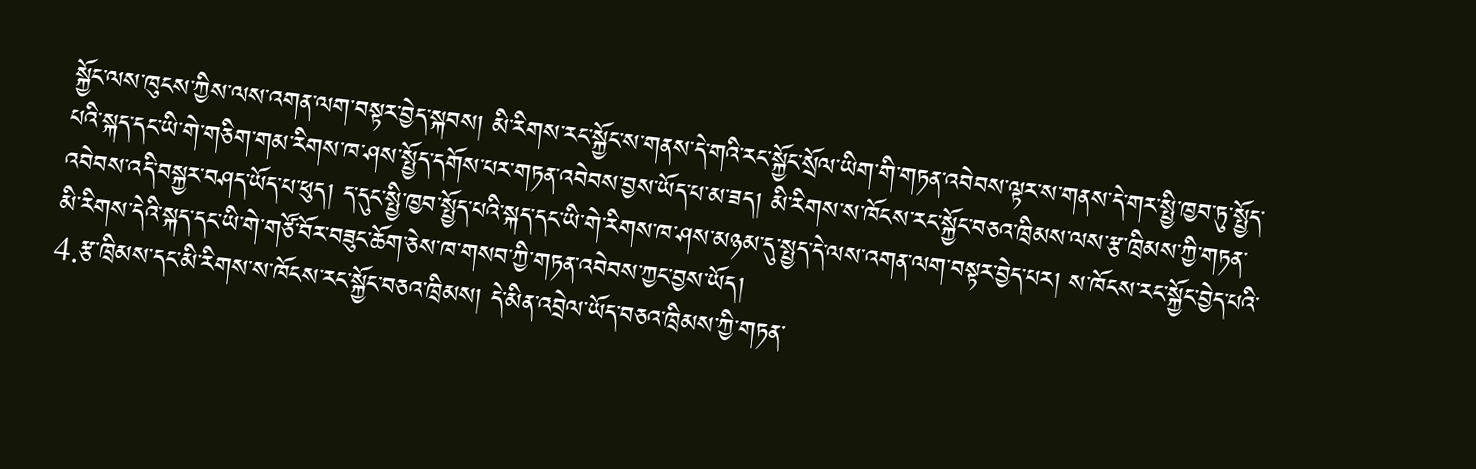སྐྱོང་ལས་ཁུངས་ཀྱིས་ལས་འགན་ལག་བསྟར་བྱེད་སྐབས། མི་རིགས་རང་སྐྱོང་ས་གནས་དེ་གའི་རང་སྐྱོང་སྲོལ་ཡིག་གི་གཏན་འབེབས་ལྟར་ས་གནས་དེ་གར་སྤྱི་ཁྱབ་ཏུ་སྤྱོད་པའི་སྐད་དང་ཡི་གེ་གཅིག་གམ་རིགས་ཁ་ཤས་སྤྱོད་དགོས་པར་གཏན་འབེབས་བྱས་ཡོད་པ་མ་ཟད། མི་རིགས་ས་ཁོངས་རང་སྐྱོང་བཅའ་ཁྲིམས་ལས་རྩ་ཁྲིམས་ཀྱི་གཏན་འབེབས་འདི་བསྐྱར་བཤད་ཡོད་པ་ཕུད། ད་དུང་སྤྱི་ཁྱབ་སྤྱོད་པའི་སྐད་དང་ཡི་གེ་རིགས་ཁ་ཤས་མཉམ་དུ་སྤྱད་དེ་ལས་འགན་ལག་བསྟར་བྱེད་པར། ས་ཁོངས་རང་སྐྱོང་བྱེད་པའི་མི་རིགས་དེའི་སྐད་དང་ཡི་གེ་གཙོ་བོར་བཟུང་ཆོག་ཅེས་ཁ་གསབ་ཀྱི་གཏན་འབེབས་ཀྱང་བྱས་ཡོད།
4.རྩ་ཁྲིམས་དང་མི་རིགས་ས་ཁོངས་རང་སྐྱོང་བཅའ་ཁྲིམས། དེ་མིན་འབྲེལ་ཡོད་བཅའ་ཁྲིམས་ཀྱི་གཏན་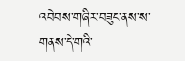འབེབས་གཞིར་བཟུང་ནས་ས་གནས་དེ་གའི་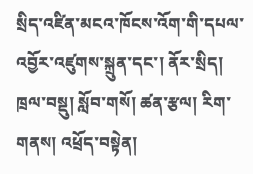སྲིད་འཛིན་མངའ་ཁོངས་འོག་གི་དཔལ་འབྱོར་འཛུགས་སྐྲུན་དང་། ནོར་སྲིད། ཁྲལ་བསྡུ། སློབ་གསོ། ཚན་རྩལ། རིག་གནས། འཕྲོད་བསྟེན།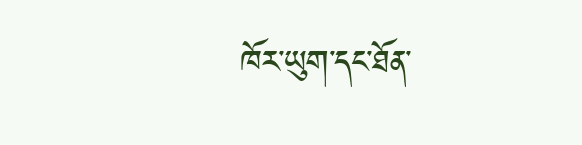ཁོར་ཡུག་དང་ཐོན་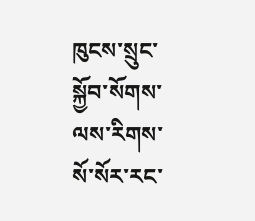ཁུངས་སྲུང་སྐྱོབ་སོགས་ལས་རིགས་སོ་སོར་རང་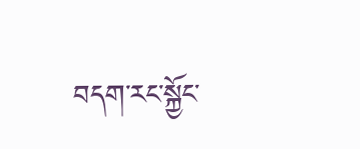བདག་རང་སྐྱོང་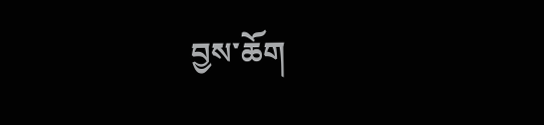བྱས་ཆོག